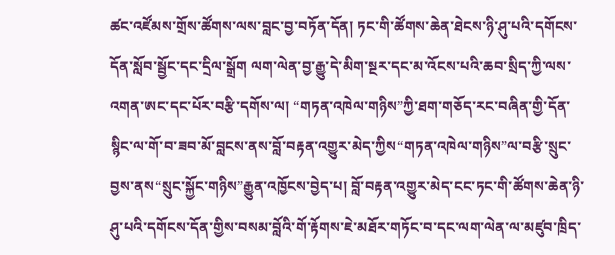ཚང་འཛོམས་གྲོས་ཚོགས་ལས་བླང་བྱ་བཏོན་དོན། ཏང་གི་ཚོགས་ཆེན་ཐེངས་ཉི་ཤུ་པའི་དགོངས་དོན་སློབ་སྦྱོང་དང་དྲིལ་སྒྲོག ལག་ལེན་བྱ་རྒྱུ་དེ་མིག་སྔར་དང་མ་འོངས་པའི་ཆབ་སྲིད་ཀྱི་ལས་འགན་ཨང་དང་པོར་བརྩི་དགོས་ལ། “གཏན་འཁེལ་གཉིས”ཀྱི་ཐག་གཅོད་རང་བཞིན་གྱི་དོན་སྙིང་ལ་གོ་བ་ཟབ་མོ་བླངས་ནས་བློ་བརྟན་འགྱུར་མེད་ཀྱིས“གཏན་འཁེལ་གཉིས”ལ་བརྩི་སྲུང་བྱས་ནས“སྲུང་སྐྱོང་གཉིས”རྒྱུན་འཁྱོངས་བྱེད་པ། བློ་བརྟན་འགྱུར་མེད་ངང་ཏང་གི་ཚོགས་ཆེན་ཉི་ཤུ་པའི་དགོངས་དོན་གྱིས་བསམ་བློའི་གོ་རྟོགས་ཇེ་མཐོར་གཏོང་བ་དང་ལག་ལེན་ལ་མཛུབ་ཁྲིད་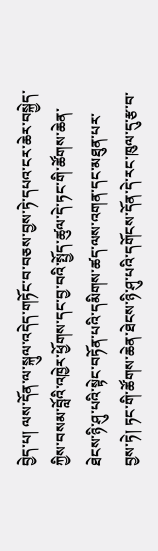བྱེད་པ། ལས་དོན་ལ་སྐུལ་འདེད་གཏོང་བ་བཅས་བྱས་ཏེ་དཔའ་ངར་ཆེར་བསྐྱེད་ཀྱིས་བསམ་བློའི་འཁྱེར་ཕྱོགས་དང་བྱ་བའི་སྤྱོད་ཚུལ་དེ་ཏང་གི་ཚོགས་ཆེན་ཐེངས་ཉི་ཤུ་པའི་སྟེང་བཏོན་པའི་དམིགས་ཚད་ལས་འགན་དང་མཐུན་པར་བྱས་ཏེ། ཏང་གི་ཚོགས་ཆེན་ཐེངས་ཉི་ཤུ་པའི་དགོངས་དོན་དེ་རང་ཁུལ་དུ་རྩ་བ་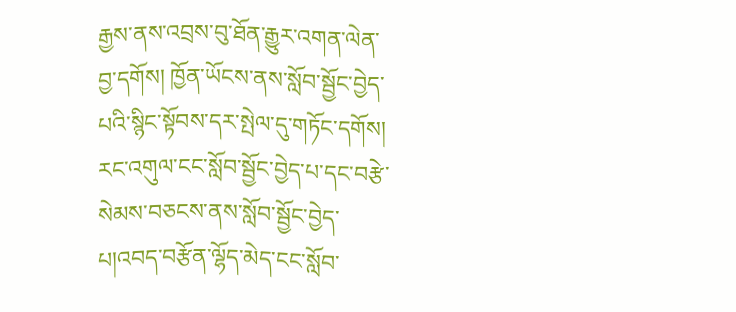རྒྱས་ནས་འབྲས་བུ་ཐོན་རྒྱུར་འགན་ལེན་བྱ་དགོས། ཁྱོན་ཡོངས་ནས་སློབ་སྦྱོང་བྱེད་པའི་སྙིང་སྟོབས་དར་སྤེལ་དུ་གཏོང་དགོས། རང་འགུལ་ངང་སློབ་སྦྱོང་བྱེད་པ་དང་བརྩེ་སེམས་བཅངས་ནས་སློབ་སྦྱོང་བྱེད་པ།འབད་བརྩོན་ལྷོད་མེད་ངང་སློབ་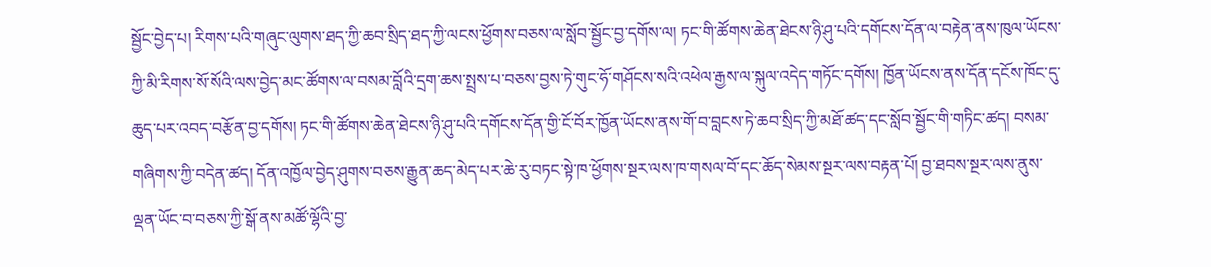སྦྱོང་བྱེད་པ། རིགས་པའི་གཞུང་ལུགས་ཐད་ཀྱི་ཆབ་སྲིད་ཐད་ཀྱི་ལངས་ཕྱོགས་བཅས་ལ་སློབ་སྦྱོང་བྱ་དགོས་ལ། ཏང་གི་ཚོགས་ཆེན་ཐེངས་ཉི་ཤུ་པའི་དགོངས་དོན་ལ་བརྟེན་ནས་ཁུལ་ཡོངས་ཀྱི་མི་རིགས་སོ་སོའི་ལས་བྱེད་མང་ཚོགས་ལ་བསམ་བློའི་དྲག་ཆས་སྤྲས་པ་བཅས་བྱས་ཏེ་གུང་ཧོ་གཤོངས་སའི་འཕེལ་རྒྱས་ལ་སྐུལ་འདེད་གཏོང་དགོས། ཁྱོན་ཡོངས་ནས་དོན་དངོས་ཁོང་དུ་ཆུད་པར་འབད་བརྩོན་བྱ་དགོས། ཏང་གི་ཚོགས་ཆེན་ཐེངས་ཉི་ཤུ་པའི་དགོངས་དོན་གྱི་ངོ་བོར་ཁྱོན་ཡོངས་ནས་གོ་བ་བླངས་ཏེ་ཆབ་སྲིད་ཀྱི་མཐོ་ཚད་དང་སློབ་སྦྱོང་གི་གཏིང་ཚད། བསམ་གཞིགས་ཀྱི་བདེན་ཚད། དོན་འཁྱོལ་བྱེད་ཤུགས་བཅས་རྒྱུན་ཆད་མེད་པར་ཆེ་རུ་བཏང་སྟེ་ཁ་ཕྱོགས་སྔར་ལས་ཁ་གསལ་བོ་དང་ཆོད་སེམས་སྔར་ལས་བརྟན་པོ། བྱ་ཐབས་སྔར་ལས་ནུས་ལྡན་ཡོང་བ་བཅས་ཀྱི་སྒོ་ནས་མཚོ་ལྷོའི་བྱ་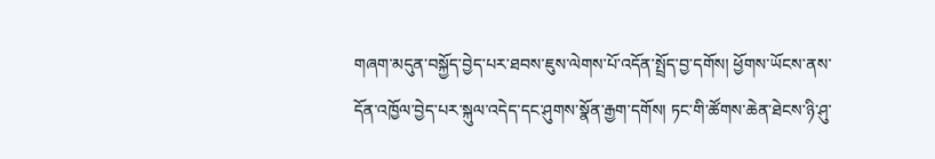གཞག་མདུན་བསྐྱོད་བྱེད་པར་ཐབས་ཇུས་ལེགས་པོ་འདོན་སྤྲོད་བྱ་དགོས། ཕྱོགས་ཡོངས་ནས་དོན་འཁྱོལ་བྱེད་པར་སྐུལ་འདེད་དང་ཤུགས་སྣོན་རྒྱག་དགོས། ཏང་གི་ཚོགས་ཆེན་ཐེངས་ཉི་ཤུ་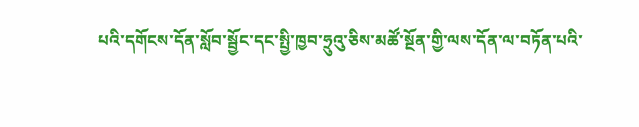པའི་དགོངས་དོན་སློབ་སྦྱོང་དང་སྤྱི་ཁྱབ་ཧྲུའུ་ཅིས་མཚོ་སྔོན་གྱི་ལས་དོན་ལ་བཏོན་པའི་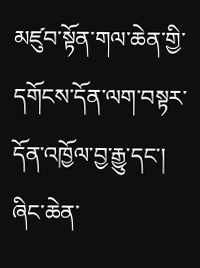མཛུབ་སྟོན་གལ་ཆེན་གྱི་དགོངས་དོན་ལག་བསྟར་དོན་འཁྱོལ་བྱ་རྒྱུ་དང་། ཞིང་ཆེན་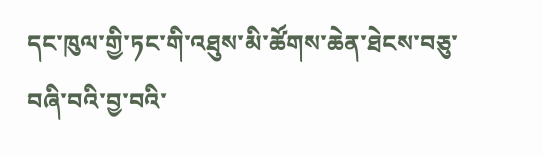དང་ཁུལ་གྱི་ཏང་གི་འཐུས་མི་ཚོགས་ཆེན་ཐེངས་བཅུ་བཞི་བའི་བྱ་བའི་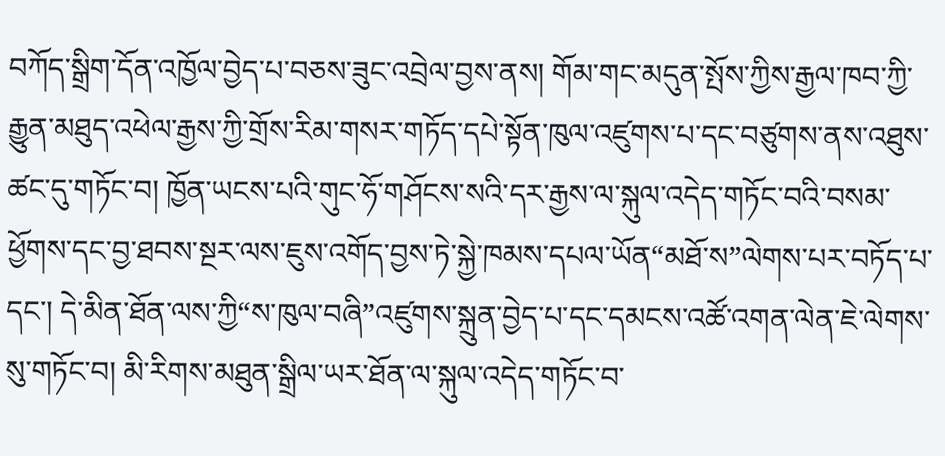བཀོད་སྒྲིག་དོན་འཁྱོལ་བྱེད་པ་བཅས་ཟུང་འབྲེལ་བྱས་ནས། གོམ་གང་མདུན་སྤོས་ཀྱིས་རྒྱལ་ཁབ་ཀྱི་རྒྱུན་མཐུད་འཕེལ་རྒྱས་ཀྱི་གྲོས་རིམ་གསར་གཏོད་དཔེ་སྟོན་ཁུལ་འཛུགས་པ་དང་བཙུགས་ནས་འཐུས་ཚང་དུ་གཏོང་བ། ཁྱོན་ཡངས་པའི་གུང་ཧོ་གཤོངས་སའི་དར་རྒྱས་ལ་སྐུལ་འདེད་གཏོང་བའི་བསམ་ཕྱོགས་དང་བྱ་ཐབས་སྔར་ལས་ཇུས་འགོད་བྱས་ཏེ་སྐྱེ་ཁམས་དཔལ་ཡོན“མཐོ་ས”ལེགས་པར་བཏོད་པ་དང་། དེ་མིན་ཐོན་ལས་ཀྱི“ས་ཁུལ་བཞི”འཛུགས་སྐྲུན་བྱེད་པ་དང་དམངས་འཚོ་འགན་ལེན་ཇེ་ལེགས་སུ་གཏོང་བ། མི་རིགས་མཐུན་སྒྲིལ་ཡར་ཐོན་ལ་སྐུལ་འདེད་གཏོང་བ་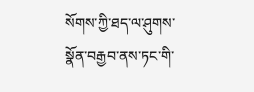སོགས་ཀྱི་ཐད་ལ་ཤུགས་སྣོན་བརྒྱབ་ནས་ཏང་གི་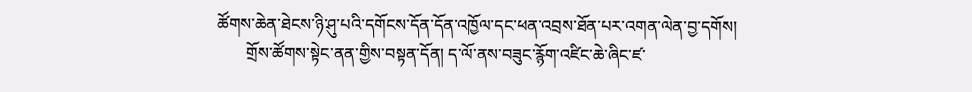ཚོགས་ཆེན་ཐེངས་ཉི་ཤུ་པའི་དགོངས་དོན་དོན་འཁྱོལ་དང་ཕན་འབྲས་ཐོན་པར་འགན་ལེན་བྱ་དགོས།
       གྲོས་ཚོགས་སྟེང་ནན་གྱིས་བསྟན་དོན། ད་ལོ་ནས་བཟུང་རྙོག་འཛིང་ཆེ་ཞིང་ཛ་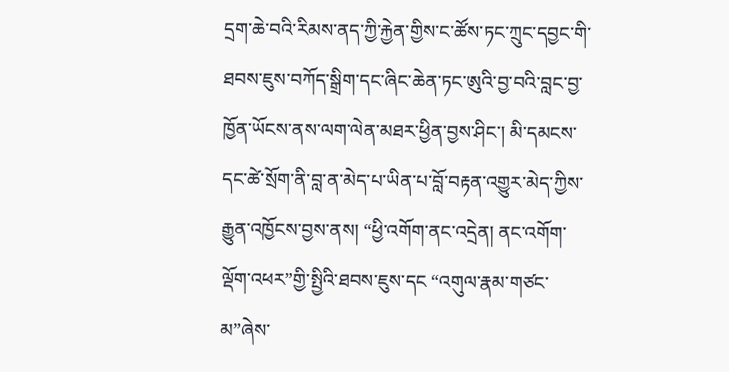དྲག་ཆེ་བའི་རིམས་ནད་ཀྱི་རྐྱེན་གྱིས་ང་ཚོས་ཏང་ཀྲུང་དབྱང་གི་ཐབས་ཇུས་བཀོད་སྒྲིག་དང་ཞིང་ཆེན་ཏང་ཨུའི་བྱ་བའི་བླང་བྱ་ཁྱོན་ཡོངས་ནས་ལག་ལེན་མཐར་ཕྱིན་བྱས་ཤིང་། མི་དམངས་དང་ཚེ་སྲོག་ནི་བླ་ན་མེད་པ་ཡིན་པ་བློ་བརྟན་འགྱུར་མེད་ཀྱིས་རྒྱུན་འཁྱོངས་བྱས་ནས། “ཕྱི་འགོག་ནང་འདྲེན། ནང་འགོག་ལྡོག་འཕར”གྱི་སྤྱིའི་ཐབས་ཇུས་དང “འགུལ་རྣམ་གཙང་མ”ཞེས་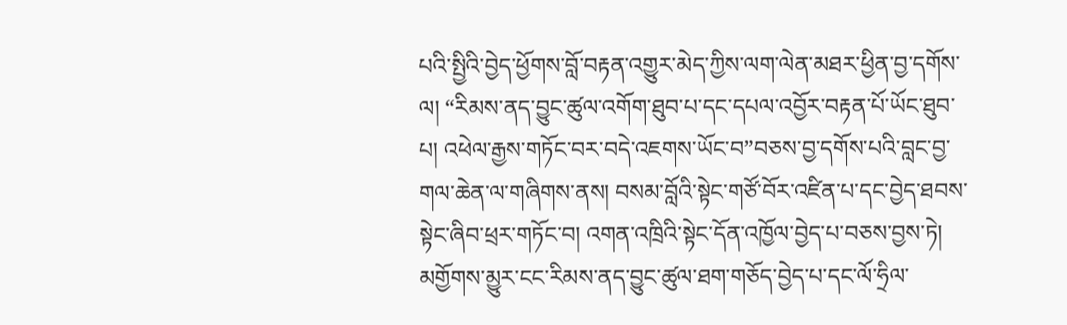པའི་སྤྱིའི་བྱེད་ཕྱོགས་བློ་བརྟན་འགྱུར་མེད་ཀྱིས་ལག་ལེན་མཐར་ཕྱིན་བྱ་དགོས་ལ། “རིམས་ནད་བྱུང་ཚུལ་འགོག་ཐུབ་པ་དང་དཔལ་འབྱོར་བརྟན་པོ་ཡོང་ཐུབ་པ། འཕེལ་རྒྱས་གཏོང་བར་བདེ་འཇགས་ཡོང་བ”བཅས་བྱ་དགོས་པའི་བླང་བྱ་གལ་ཆེན་ལ་གཞིགས་ནས། བསམ་བློའི་སྟེང་གཙོ་བོར་འཛིན་པ་དང་བྱེད་ཐབས་སྟེང་ཞིབ་ཕྲར་གཏོང་བ། འགན་འཁྲིའི་སྟེང་དོན་འཁྱོལ་བྱེད་པ་བཅས་བྱས་ཏེ། མགྱོགས་མྱུར་ངང་རིམས་ནད་བྱུང་ཚུལ་ཐག་གཅོད་བྱེད་པ་དང་ལོ་ཧྲིལ་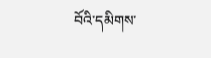བོའི་དམིགས་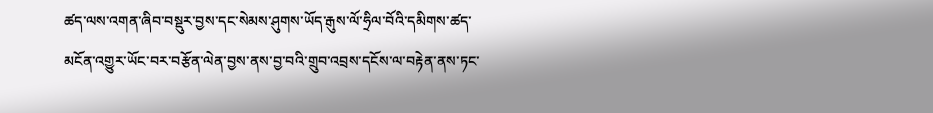ཚད་ལས་འགན་ཞིབ་བསྡུར་བྱས་དང་སེམས་ཤུགས་ཡོད་རྒུས་ལོ་ཧྲིལ་བོའི་དམིགས་ཚད་མངོན་འགྱུར་ཡོང་བར་བརྩོན་ལེན་བྱས་ནས་བྱ་བའི་གྲུབ་འབྲས་དངོས་ལ་བརྟེན་ནས་ཏང་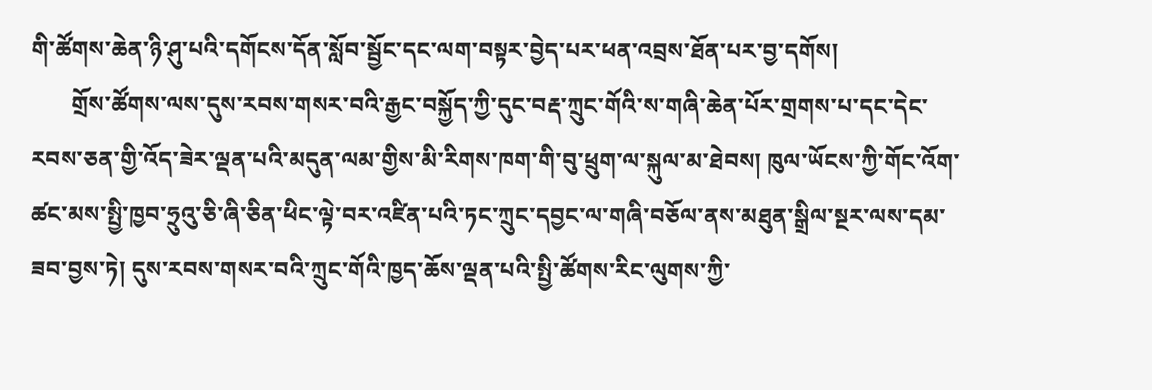གི་ཚོགས་ཆེན་ཉི་ཤུ་པའི་དགོངས་དོན་སློབ་སྦྱོང་དང་ལག་བསྟར་བྱེད་པར་ཕན་འབྲས་ཐོན་པར་བྱ་དགོས།
       གྲོས་ཚོགས་ལས་དུས་རབས་གསར་བའི་རྒྱང་བསྐྱོད་ཀྱི་དུང་བརྡ་ཀྲུང་གོའི་ས་གཞི་ཆེན་པོར་གྲགས་པ་དང་དེང་རབས་ཅན་གྱི་འོད་ཟེར་ལྡན་པའི་མདུན་ལམ་གྱིས་མི་རིགས་ཁག་གི་བུ་ཕྲུག་ལ་སྐུལ་མ་ཐེབས། ཁུལ་ཡོངས་ཀྱི་གོང་འོག་ཚང་མས་སྤྱི་ཁྱབ་ཧྲུའུ་ཅི་ཞི་ཅིན་ཕིང་ལྟེ་བར་འཛིན་པའི་ཏང་ཀྲུང་དབྱང་ལ་གཞི་བཅོལ་ནས་མཐུན་སྒྲིལ་སྔར་ལས་དམ་ཟབ་བྱས་ཏེ། དུས་རབས་གསར་བའི་ཀྲུང་གོའི་ཁྱད་ཆོས་ལྡན་པའི་སྤྱི་ཚོགས་རིང་ལུགས་ཀྱི་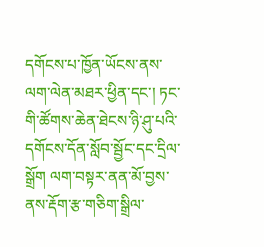དགོངས་པ་ཁྱོན་ཡོངས་ནས་ལག་ལེན་མཐར་ཕྱིན་དང་། ཏང་གི་ཚོགས་ཆེན་ཐེངས་ཉི་ཤུ་པའི་དགོངས་དོན་སློབ་སྦྱོང་དང་དྲིལ་སྒྲོག ལག་བསྟར་ནན་མོ་བྱས་ནས་རྡོག་རྩ་གཅིག་སྒྲིལ་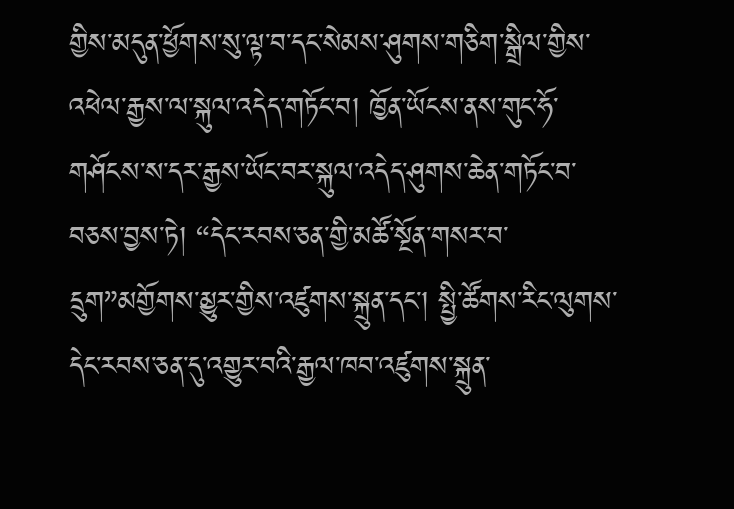གྱིས་མདུན་ཕྱོགས་སུ་ལྟ་བ་དང་སེམས་ཤུགས་གཅིག་སྒྲིལ་གྱིས་འཕེལ་རྒྱས་ལ་སྐུལ་འདེད་གཏོང་བ། ཁྱོན་ཡོངས་ནས་གུང་ཧོ་གཤོངས་ས་དར་རྒྱས་ཡོང་བར་སྐུལ་འདེད་ཤུགས་ཆེན་གཏོང་བ་བཅས་བྱས་ཏེ། “དེང་རབས་ཅན་གྱི་མཚོ་སྔོན་གསར་བ་དྲུག”མགྱོགས་མྱུར་གྱིས་འཛུགས་སྐྲུན་དང་། སྤྱི་ཚོགས་རིང་ལུགས་དེང་རབས་ཅན་དུ་འགྱུར་བའི་རྒྱལ་ཁབ་འཛུགས་སྐྲུན་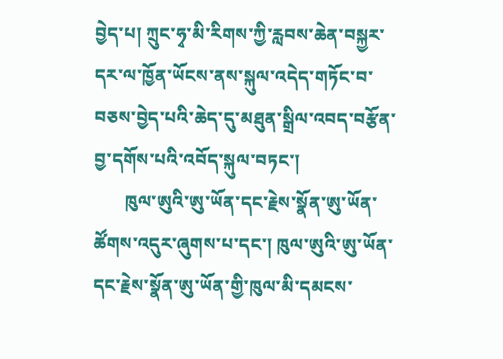བྱེད་པ། ཀྲུང་ཧྭ་མི་རིགས་ཀྱི་རླབས་ཆེན་བསྐྱར་དར་ལ་ཁྱོན་ཡོངས་ནས་སྐུལ་འདེད་གཏོང་བ་བཅས་བྱེད་པའི་ཆེད་དུ་མཐུན་སྒྲིལ་འབད་བརྩོན་བྱ་དགོས་པའི་འབོད་སྐུལ་བཏང་།
       ཁུལ་ཨུའི་ཨུ་ཡོན་དང་རྗེས་སྣོན་ཨུ་ཡོན་ཚོགས་འདུར་ཞུགས་པ་དང་། ཁུལ་ཨུའི་ཨུ་ཡོན་དང་རྗེས་སྣོན་ཨུ་ཡོན་གྱི་ཁུལ་མི་དམངས་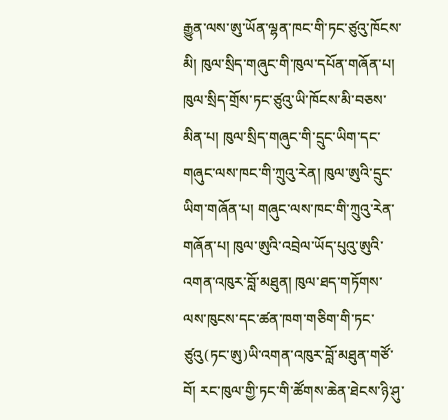རྒྱུན་ལས་ཨུ་ཡོན་ལྷན་ཁང་གི་ཏང་ཙུའུ་ཁོངས་མི། ཁུལ་སྲིད་གཞུང་གི་ཁུལ་དཔོན་གཞོན་པ། ཁུལ་སྲིད་གྲོས་ཏང་ཙུའུ་ཡི་ཁོངས་མི་བཅས་མིན་པ། ཁུལ་སྲིད་གཞུང་གི་དྲུང་ཡིག་དང་གཞུང་ལས་ཁང་གི་ཀྲུའུ་རེན། ཁུལ་ཨུའི་དྲུང་ཡིག་གཞོན་པ། གཞུང་ལས་ཁང་གི་ཀྲུའུ་རེན་གཞོན་པ། ཁུལ་ཨུའི་འབྲེལ་ཡོད་པུའུ་ཨུའི་འགན་འཁུར་བློ་མཐུན། ཁུལ་ཐད་གཏོགས་ལས་ཁུངས་དང་ཚན་ཁག་གཅིག་གི་ཏང་ཙུའུ(ཏང་ཨུ)ཡི་འགན་འཁུར་བློ་མཐུན་གཙོ་བོ། རང་ཁུལ་གྱི་ཏང་གི་ཚོགས་ཆེན་ཐེངས་ཉི་ཤུ་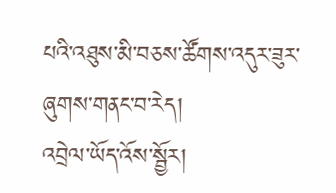པའི་འཐུས་མི་བཅས་ཚོགས་འདུར་ཟུར་ཞུགས་གནང་བ་རེད།
འབྲེལ་ཡོད་འོས་སྦྱོར།